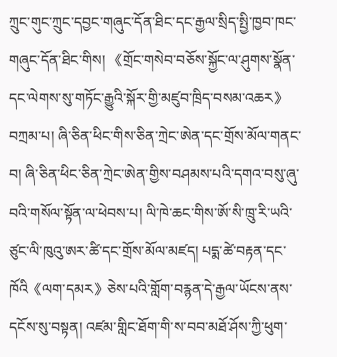ཀྲུང་གུང་ཀྲུང་དབྱང་གཞུང་དོན་ཐིང་དང་རྒྱལ་སྲིད་སྤྱི་ཁྱབ་ཁང་གཞུང་དོན་ཐིང་གིས། 《གྲོང་གསེབ་བཅོས་སྐྱོང་ལ་ཤུགས་སྣོན་དང་ལེགས་སུ་གཏོང་རྒྱུའི་སྐོར་གྱི་མཛུབ་ཁྲིད་བསམ་འཆར》བཀྲམ་པ། ཞི་ཅིན་ཕིང་གིས་ཅིན་ཀྲེང་ཨེན་དང་གྲོས་མོལ་གནང་བ། ཞི་ཅིན་ཕིང་ཅིན་ཀྲེང་ཨེན་གྱིས་བཤམས་པའི་དགའ་བསུ་ཞུ་བའི་གསོལ་སྟོན་ལ་ཕེབས་པ། ལི་ཁེ་ཆང་གིས་ཨོ་སི་ཁྲུ་རི་ཡའི་ཙུང་ལི་ཁུའུ་ཨར་ཚི་དང་གྲོས་མོལ་མཛད། པདྨ་ཚེ་བརྟན་དང་ཁོའི《ལག་དམར》ཅེས་པའི་གློག་བརྙན་དེ་རྒྱལ་ཡོངས་ནས་དངོས་སུ་བསྟན། འཛམ་གླིང་ཐོག་གི་ས་བབ་མཐོ་ཤོས་ཀྱི་ཕུག་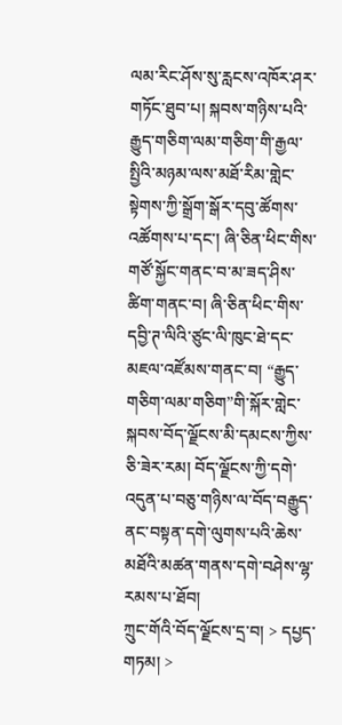ལམ་རིང་ཤོས་སུ་རླངས་འཁོར་ཤར་གཏོང་ཐུབ་པ། སྐབས་གཉིས་པའི་རྒྱུད་གཅིག་ལམ་གཅིག་གི་རྒྱལ་སྤྱིའི་མཉམ་ལས་མཐོ་རིམ་གླེང་སྟེགས་ཀྱི་སྒྲོག་སྒོར་དབུ་ཚོགས་འཚོགས་པ་དང་། ཞི་ཅིན་ཕིང་གིས་གཙོ་སྐྱོང་གནང་བ་མ་ཟད་ཤིས་ཚིག་གནང་བ། ཞི་ཅིན་ཕིང་གིས་དབྱི་ཊ་ལིའི་ཙུང་ལི་ཁུང་ཐེ་དང་མཇལ་འཛོམས་གནང་བ། “རྒྱུད་གཅིག་ལམ་གཅིག”གི་སྐོར་གླེང་སྐབས་བོད་ལྗོངས་མི་དམངས་ཀྱིས་ཅི་ཟེར་རམ། བོད་ལྗོངས་ཀྱི་དགེ་འདུན་པ་བཅུ་གཉིས་ལ་བོད་བརྒྱུད་ནང་བསྟན་དགེ་ལུགས་པའི་ཆེས་མཐོའི་མཚན་གནས་དགེ་བཤེས་ལྷ་རམས་པ་ཐོབ།
ཀྲུང་གོའི་བོད་ལྗོངས་དྲ་བ། > དཔྱད་གཏམ། >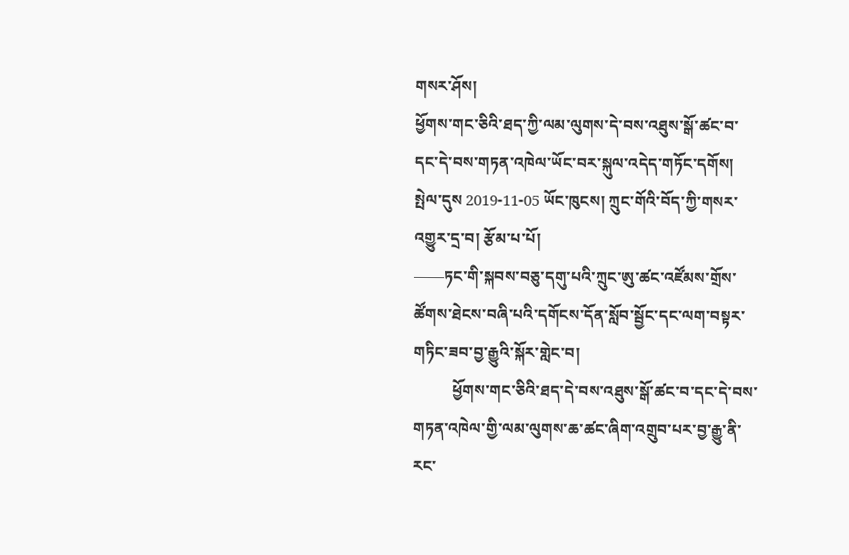གསར་ཤོས།
ཕྱོགས་གང་ཅིའི་ཐད་ཀྱི་ལམ་ལུགས་དེ་བས་འཐུས་སྒོ་ཚང་བ་དང་དེ་བས་གཏན་འཁེལ་ཡོང་བར་སྐུལ་འདེད་གཏོང་དགོས།
སྤེལ་དུས 2019-11-05 ཡོང་ཁུངས། ཀྲུང་གོའི་བོད་ཀྱི་གསར་འགྱུར་དྲ་བ། རྩོམ་པ་པོ།
——ཏང་གི་སྐབས་བཅུ་དགུ་པའི་ཀྲུང་ཨུ་ཚང་འཛོམས་གྲོས་ཚོགས་ཐེངས་བཞི་པའི་དགོངས་དོན་སློབ་སྦྱོང་དང་ལག་བསྟར་གཏིང་ཟབ་བྱ་རྒྱུའི་སྐོར་གླེང་བ།
          ཕྱོགས་གང་ཅིའི་ཐད་དེ་བས་འཐུས་སྒོ་ཚང་བ་དང་དེ་བས་གཏན་འཁེལ་གྱི་ལམ་ལུགས་ཆ་ཚང་ཞིག་འགྲུབ་པར་བྱ་རྒྱུ་ནི་རང་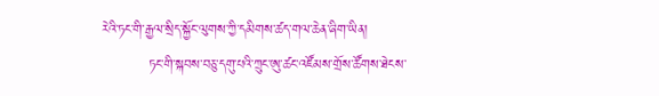རེའི་ཏང་གི་རྒྱལ་སྲིད་སྐྱོང་ལུགས་ཀྱི་དམིགས་ཚད་གལ་ཆེན་ཞིག་ཡིན།
          ཏང་གི་སྐབས་བཅུ་དགུ་པའི་ཀྲུང་ཨུ་ཚང་འཛོམས་གྲོས་ཚོགས་ཐེངས་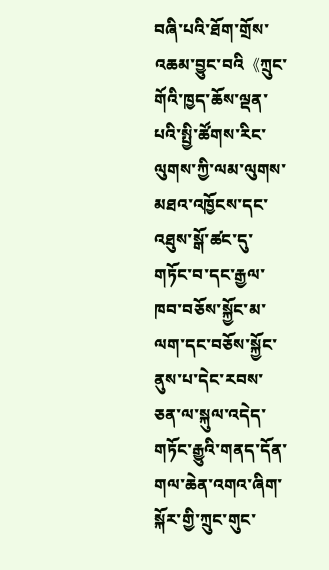བཞི་པའི་ཐོག་གྲོས་འཆམ་བྱུང་བའི《ཀྲུང་གོའི་ཁྱད་ཆོས་ལྡན་པའི་སྤྱི་ཚོགས་རིང་ལུགས་ཀྱི་ལམ་ལུགས་མཐའ་འཁྱོངས་དང་འཐུས་སྒོ་ཚང་དུ་གཏོང་བ་དང་རྒྱལ་ཁབ་བཅོས་སྐྱོང་མ་ལག་དང་བཅོས་སྐྱོང་ནུས་པ་དེང་རབས་ཅན་ལ་སྐུལ་འདེད་གཏོང་རྒྱུའི་གནད་དོན་གལ་ཆེན་འགའ་ཞིག་སྐོར་གྱི་ཀྲུང་གུང་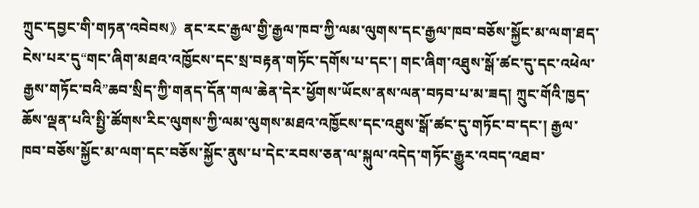ཀྲུང་དབྱང་གི་གཏན་འབེབས》ནང་རང་རྒྱལ་གྱི་རྒྱལ་ཁབ་ཀྱི་ལམ་ལུགས་དང་རྒྱལ་ཁབ་བཅོས་སྐྱོང་མ་ལག་ཐད་ངེས་པར་དུ“གང་ཞིག་མཐའ་འཁྱོངས་དང་སྲ་བརྟན་གཏོང་དགོས་པ་དང་། གང་ཞིག་འཐུས་སྒོ་ཚང་དུ་དང་འཕེལ་རྒྱས་གཏོང་བའི”ཆབ་སྲིད་ཀྱི་གནད་དོན་གལ་ཆེན་དེར་ཕྱོགས་ཡོངས་ནས་ལན་བཏབ་པ་མ་ཟད། ཀྲུང་གོའི་ཁྱད་ཆོས་ལྡན་པའི་སྤྱི་ཚོགས་རིང་ལུགས་ཀྱི་ལམ་ལུགས་མཐའ་འཁྱོངས་དང་འཐུས་སྒོ་ཚང་དུ་གཏོང་བ་དང་། རྒྱལ་ཁབ་བཅོས་སྐྱོང་མ་ལག་དང་བཅོས་སྐྱོང་ནུས་པ་དེང་རབས་ཅན་ལ་སྐུལ་འདེད་གཏོང་རྒྱུར་འབད་འཐབ་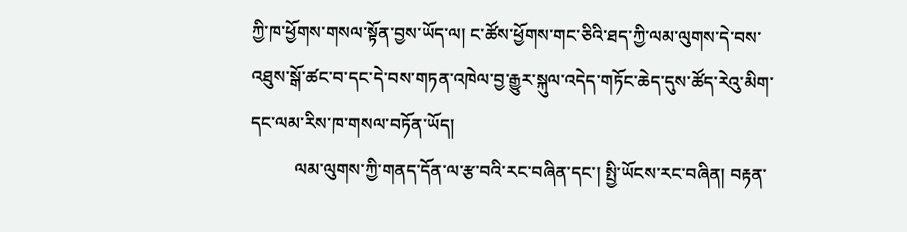ཀྱི་ཁ་ཕྱོགས་གསལ་སྟོན་བྱས་ཡོད་ལ། ང་ཚོས་ཕྱོགས་གང་ཅིའི་ཐད་ཀྱི་ལམ་ལུགས་དེ་བས་འཐུས་སྒོ་ཚང་བ་དང་དེ་བས་གཏན་འཁེལ་བྱ་རྒྱུར་སྐུལ་འདེད་གཏོང་ཆེད་དུས་ཚོད་རེའུ་མིག་དང་ལམ་རིས་ཁ་གསལ་བཏོན་ཡོད།
          ལམ་ལུགས་ཀྱི་གནད་དོན་ལ་རྩ་བའི་རང་བཞིན་དང་། སྤྱི་ཡོངས་རང་བཞིན། བརྟན་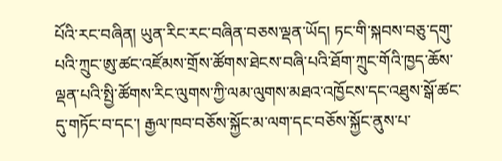པོའི་རང་བཞིན། ཡུན་རིང་རང་བཞིན་བཅས་ལྡན་ཡོད། ཏང་གི་སྐབས་བཅུ་དགུ་པའི་ཀྲུང་ཨུ་ཚང་འཛོམས་གྲོས་ཚོགས་ཐེངས་བཞི་པའི་ཐོག་ཀྲུང་གོའི་ཁྱད་ཆོས་ལྡན་པའི་སྤྱི་ཚོགས་རིང་ལུགས་ཀྱི་ལམ་ལུགས་མཐའ་འཁྱོངས་དང་འཐུས་སྒོ་ཚང་དུ་གཏོང་བ་དང་། རྒྱལ་ཁབ་བཅོས་སྐྱོང་མ་ལག་དང་བཅོས་སྐྱོང་ནུས་པ་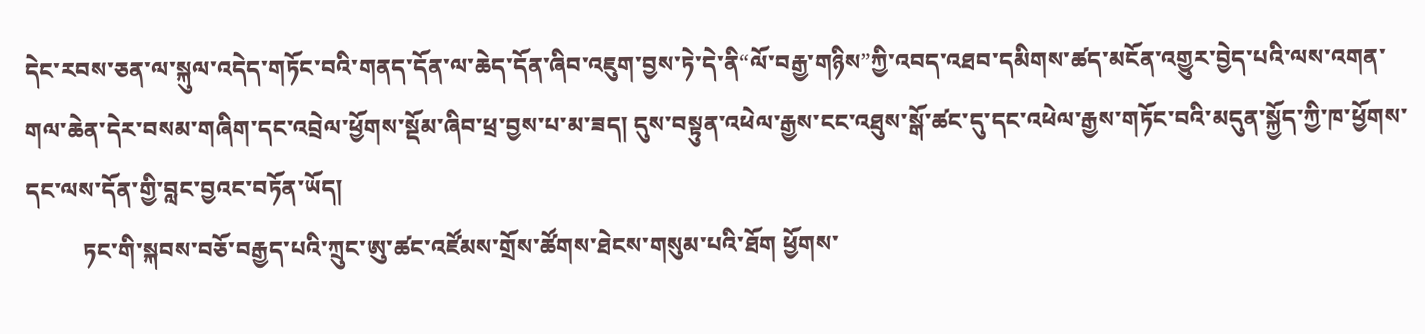དེང་རབས་ཅན་ལ་སྐུལ་འདེད་གཏོང་བའི་གནད་དོན་ལ་ཆེད་དོན་ཞིབ་འཇུག་བྱས་ཏེ་དེ་ནི“ལོ་བརྒྱ་གཉིས”ཀྱི་འབད་འཐབ་དམིགས་ཚད་མངོན་འགྱུར་བྱེད་པའི་ལས་འགན་གལ་ཆེན་དེར་བསམ་གཞིག་དང་འབྲེལ་ཕྱོགས་སྡོམ་ཞིབ་ཕྲ་བྱས་པ་མ་ཟད། དུས་བསྟུན་འཕེལ་རྒྱས་ངང་འཐུས་སྒོ་ཚང་དུ་དང་འཕེལ་རྒྱས་གཏོང་བའི་མདུན་སྐྱོད་ཀྱི་ཁ་ཕྱོགས་དང་ལས་དོན་གྱི་བླང་བྱའང་བཏོན་ཡོད།
          ཏང་གི་སྐབས་བཅོ་བརྒྱད་པའི་ཀྲུང་ཨུ་ཚང་འཛོམས་གྲོས་ཚོགས་ཐེངས་གསུམ་པའི་ཐོག ཕྱོགས་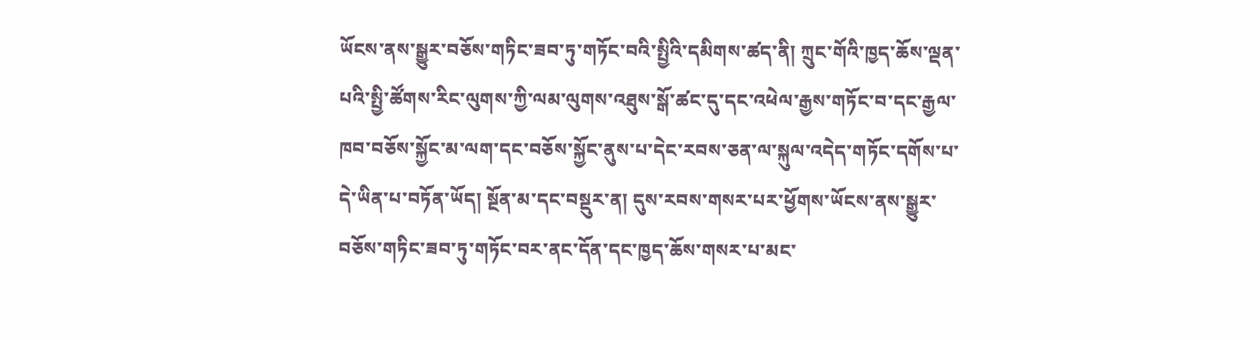ཡོངས་ནས་སྒྱུར་བཅོས་གཏིང་ཟབ་ཏུ་གཏོང་བའི་སྤྱིའི་དམིགས་ཚད་ནི། ཀྲུང་གོའི་ཁྱད་ཆོས་ལྡན་པའི་སྤྱི་ཚོགས་རིང་ལུགས་ཀྱི་ལམ་ལུགས་འཐུས་སྒོ་ཚང་དུ་དང་འཕེལ་རྒྱས་གཏོང་བ་དང་རྒྱལ་ཁབ་བཅོས་སྐྱོང་མ་ལག་དང་བཅོས་སྐྱོང་ནུས་པ་དེང་རབས་ཅན་ལ་སྐུལ་འདེད་གཏོང་དགོས་པ་དེ་ཡིན་པ་བཏོན་ཡོད། སྔོན་མ་དང་བསྡུར་ན། དུས་རབས་གསར་པར་ཕྱོགས་ཡོངས་ནས་སྒྱུར་བཅོས་གཏིང་ཟབ་ཏུ་གཏོང་བར་ནང་དོན་དང་ཁྱད་ཆོས་གསར་པ་མང་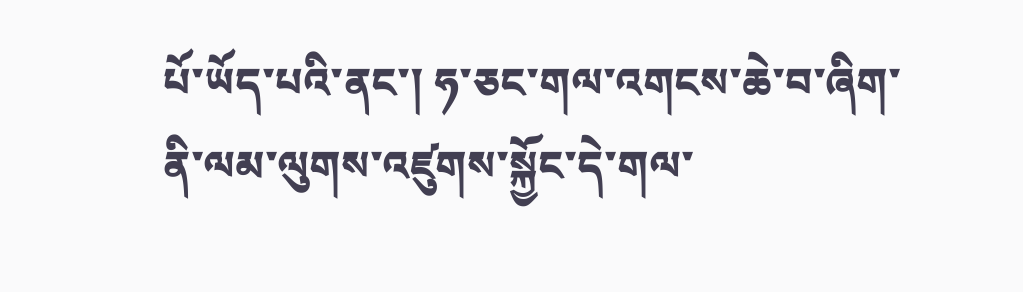པོ་ཡོད་པའི་ནང་། ཧ་ཅང་གལ་འགངས་ཆེ་བ་ཞིག་ནི་ལམ་ལུགས་འཛུགས་སྐྱོང་དེ་གལ་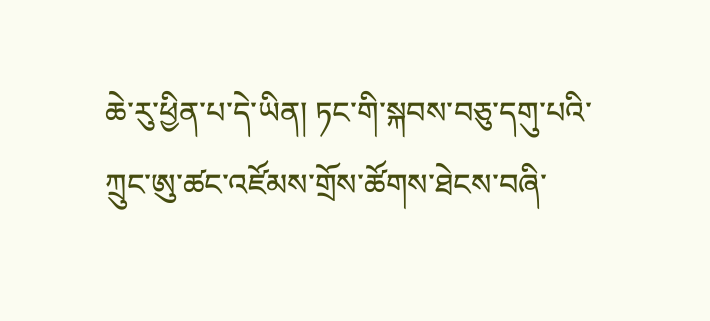ཆེ་རུ་ཕྱིན་པ་དེ་ཡིན། ཏང་གི་སྐབས་བཅུ་དགུ་པའི་ཀྲུང་ཨུ་ཚང་འཛོམས་གྲོས་ཚོགས་ཐེངས་བཞི་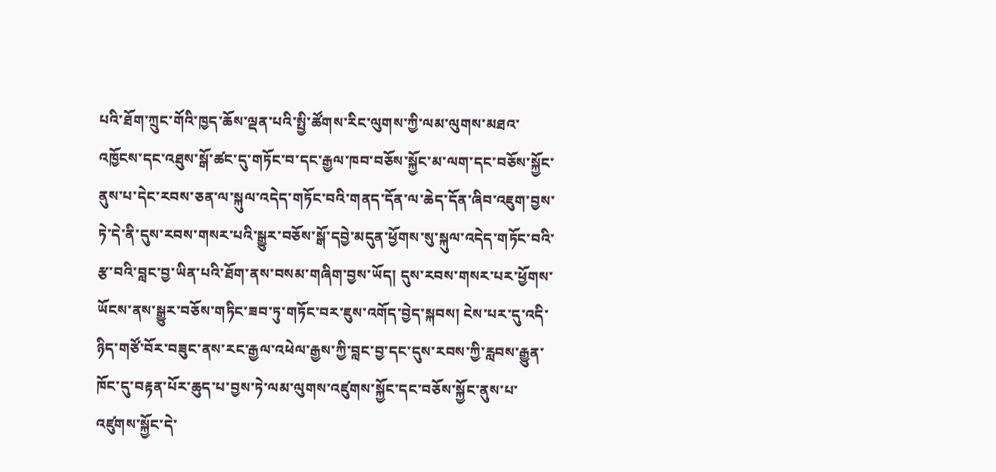པའི་ཐོག་ཀྲུང་གོའི་ཁྱད་ཆོས་ལྡན་པའི་སྤྱི་ཚོགས་རིང་ལུགས་ཀྱི་ལམ་ལུགས་མཐའ་འཁྱོངས་དང་འཐུས་སྒོ་ཚང་དུ་གཏོང་བ་དང་རྒྱལ་ཁབ་བཅོས་སྐྱོང་མ་ལག་དང་བཅོས་སྐྱོང་ནུས་པ་དེང་རབས་ཅན་ལ་སྐུལ་འདེད་གཏོང་བའི་གནད་དོན་ལ་ཆེད་དོན་ཞིབ་འཇུག་བྱས་ཏེ་དེ་ནི་དུས་རབས་གསར་པའི་སྒྱུར་བཅོས་སྒོ་དབྱེ་མདུན་ཕྱོགས་སུ་སྐུལ་འདེད་གཏོང་བའི་རྩ་བའི་བླང་བྱ་ཡིན་པའི་ཐོག་ནས་བསམ་གཞིག་བྱས་ཡོད། དུས་རབས་གསར་པར་ཕྱོགས་ཡོངས་ནས་སྒྱུར་བཅོས་གཏིང་ཟབ་ཏུ་གཏོང་བར་ཇུས་འགོད་བྱེད་སྐབས། ངེས་པར་དུ་འདི་ཉིད་གཙོ་བོར་བཟུང་ནས་རང་རྒྱལ་འཕེལ་རྒྱས་ཀྱི་བླང་བྱ་དང་དུས་རབས་ཀྱི་རླབས་རྒྱུན་ཁོང་དུ་བརྟན་པོར་ཆུད་པ་བྱས་ཏེ་ལམ་ལུགས་འཛུགས་སྐྱོང་དང་བཅོས་སྐྱོང་ནུས་པ་འཛུགས་སྐྱོང་དེ་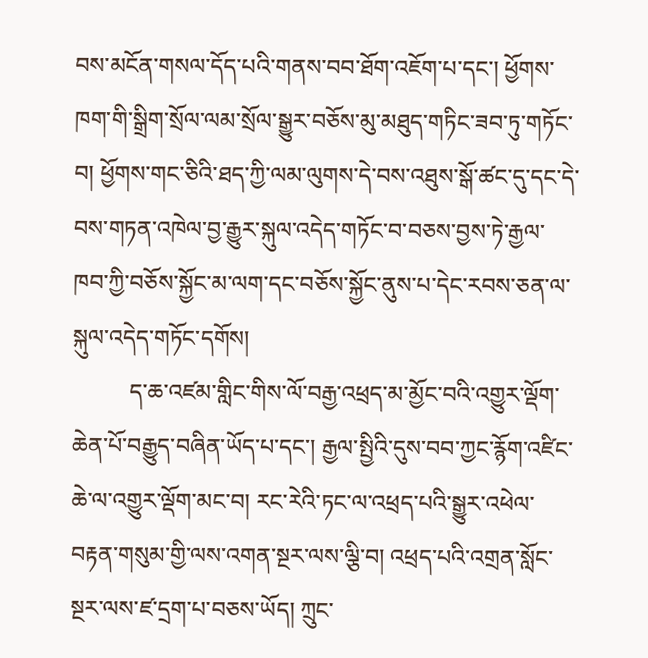བས་མངོན་གསལ་དོད་པའི་གནས་བབ་ཐོག་འཇོག་པ་དང་། ཕྱོགས་ཁག་གི་སྒྲིག་སྲོལ་ལམ་སྲོལ་སྒྱུར་བཅོས་མུ་མཐུད་གཏིང་ཟབ་ཏུ་གཏོང་བ། ཕྱོགས་གང་ཅིའི་ཐད་ཀྱི་ལམ་ལུགས་དེ་བས་འཐུས་སྒོ་ཚང་དུ་དང་དེ་བས་གཏན་འཁེལ་བྱ་རྒྱུར་སྐུལ་འདེད་གཏོང་བ་བཅས་བྱས་ཏེ་རྒྱལ་ཁབ་ཀྱི་བཅོས་སྐྱོང་མ་ལག་དང་བཅོས་སྐྱོང་ནུས་པ་དེང་རབས་ཅན་ལ་སྐུལ་འདེད་གཏོང་དགོས།
          ད་ཆ་འཛམ་གླིང་གིས་ལོ་བརྒྱ་འཕྲད་མ་མྱོང་བའི་འགྱུར་ལྡོག་ཆེན་པོ་བརྒྱུད་བཞིན་ཡོད་པ་དང་། རྒྱལ་སྤྱིའི་དུས་བབ་ཀྱང་རྙོག་འཛིང་ཆེ་ལ་འགྱུར་ལྡོག་མང་བ། རང་རེའི་ཏང་ལ་འཕྲད་པའི་སྒྱུར་འཕེལ་བརྟན་གསུམ་གྱི་ལས་འགན་སྔར་ལས་ལྕི་བ། འཕྲད་པའི་འགྲན་སློང་སྔར་ལས་ཛ་དྲག་པ་བཅས་ཡོད། ཀྲུང་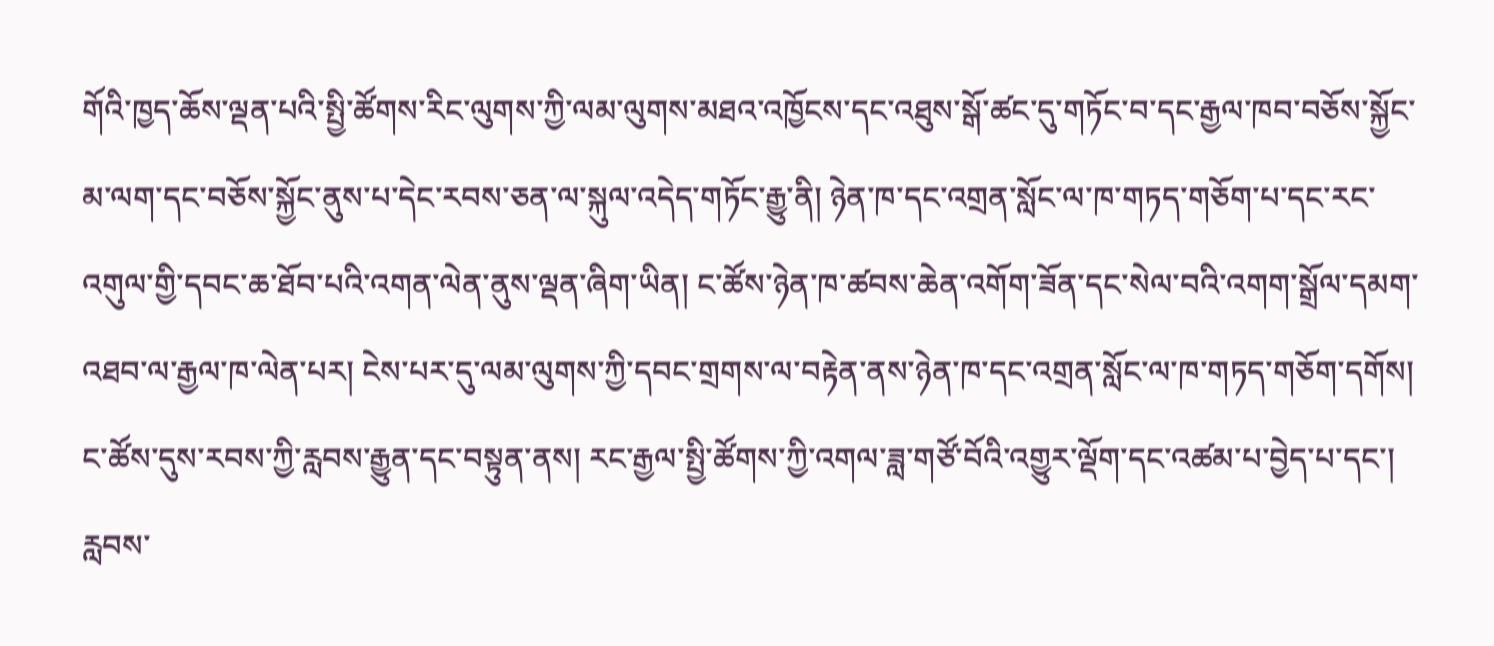གོའི་ཁྱད་ཆོས་ལྡན་པའི་སྤྱི་ཚོགས་རིང་ལུགས་ཀྱི་ལམ་ལུགས་མཐའ་འཁྱོངས་དང་འཐུས་སྒོ་ཚང་དུ་གཏོང་བ་དང་རྒྱལ་ཁབ་བཅོས་སྐྱོང་མ་ལག་དང་བཅོས་སྐྱོང་ནུས་པ་དེང་རབས་ཅན་ལ་སྐུལ་འདེད་གཏོང་རྒྱུ་ནི། ཉེན་ཁ་དང་འགྲན་སློང་ལ་ཁ་གཏད་གཅོག་པ་དང་རང་འགུལ་གྱི་དབང་ཆ་ཐོབ་པའི་འགན་ལེན་ནུས་ལྡན་ཞིག་ཡིན། ང་ཚོས་ཉེན་ཁ་ཚབས་ཆེན་འགོག་ཟོན་དང་སེལ་བའི་འགག་སྒྲོལ་དམག་འཐབ་ལ་རྒྱལ་ཁ་ལེན་པར། ངེས་པར་དུ་ལམ་ལུགས་ཀྱི་དབང་གྲགས་ལ་བརྟེན་ནས་ཉེན་ཁ་དང་འགྲན་སློང་ལ་ཁ་གཏད་གཅོག་དགོས། ང་ཚོས་དུས་རབས་ཀྱི་རླབས་རྒྱུན་དང་བསྟུན་ནས། རང་རྒྱལ་སྤྱི་ཚོགས་ཀྱི་འགལ་ཟླ་གཙོ་བོའི་འགྱུར་ལྡོག་དང་འཚམ་པ་བྱེད་པ་དང་། རླབས་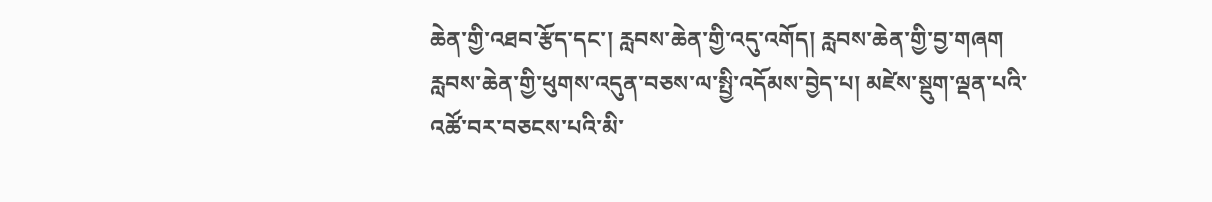ཆེན་གྱི་འཐབ་རྩོད་དང་། རླབས་ཆེན་གྱི་འདུ་འགོད། རླབས་ཆེན་གྱི་བྱ་གཞག རླབས་ཆེན་གྱི་ཕུགས་འདུན་བཅས་ལ་སྤྱི་འདོམས་བྱེད་པ། མཛེས་སྡུག་ལྡན་པའི་འཚོ་བར་བཅངས་པའི་མི་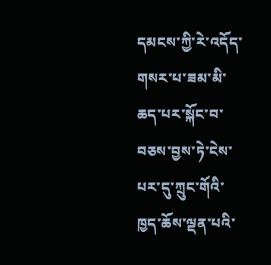དམངས་ཀྱི་རེ་འདོད་གསར་པ་ཟམ་མི་ཆད་པར་སྐོང་བ་བཅས་བྱས་ཏེ་ངེས་པར་དུ་ཀྲུང་གོའི་ཁྱད་ཆོས་ལྡན་པའི་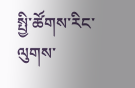སྤྱི་ཚོགས་རིང་ལུགས་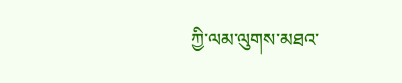ཀྱི་ལམ་ལུགས་མཐའ་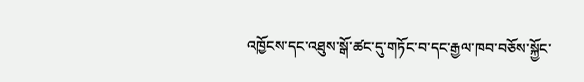འཁྱོངས་དང་འཐུས་སྒོ་ཚང་དུ་གཏོང་བ་དང་རྒྱལ་ཁབ་བཅོས་སྐྱོང་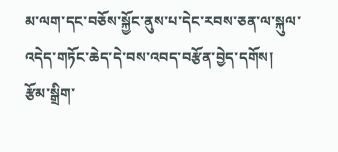མ་ལག་དང་བཅོས་སྐྱོང་ནུས་པ་དེང་རབས་ཅན་ལ་སྐུལ་འདེད་གཏོང་ཆེད་དེ་བས་འབད་བརྩོན་བྱེད་དགོས།
རྩོམ་སྒྲིག་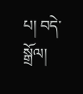པ། བདེ་སྒྲོལ།